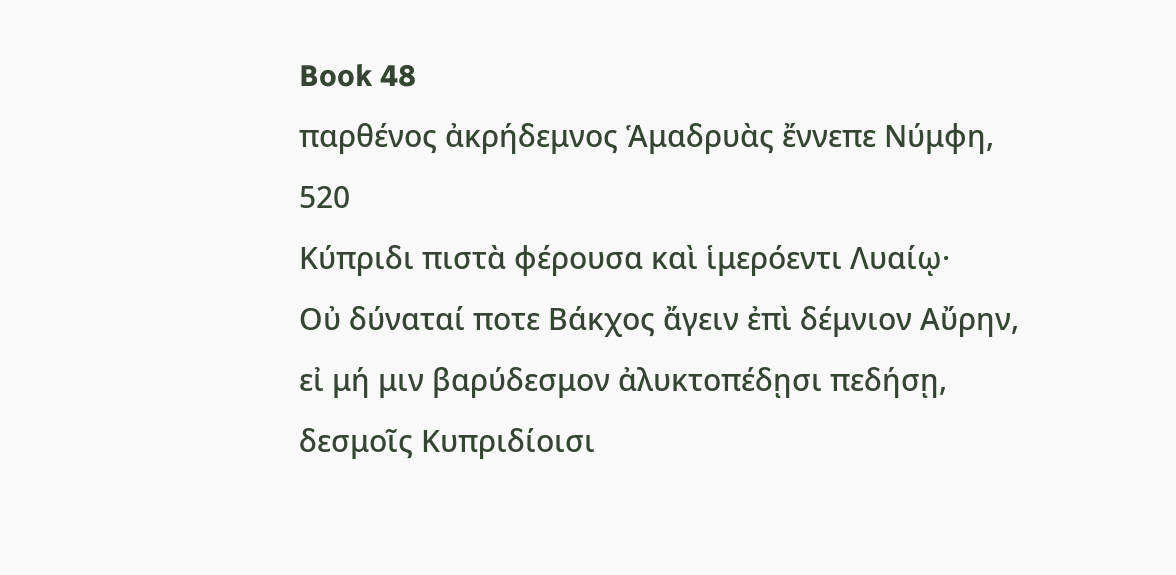Book 48
παρθένος ἀκρήδεμνος Ἁμαδρυὰς ἔννεπε Νύμφη,
520
Κύπριδι πιστὰ φέρουσα καὶ ἱμερόεντι Λυαίῳ·
Οὐ δύναταί ποτε Βάκχος ἄγειν ἐπὶ δέμνιον Αὔρην,
εἰ μή μιν βαρύδεσμον ἀλυκτοπέδῃσι πεδήσῃ,
δεσμοῖς Κυπριδίοισι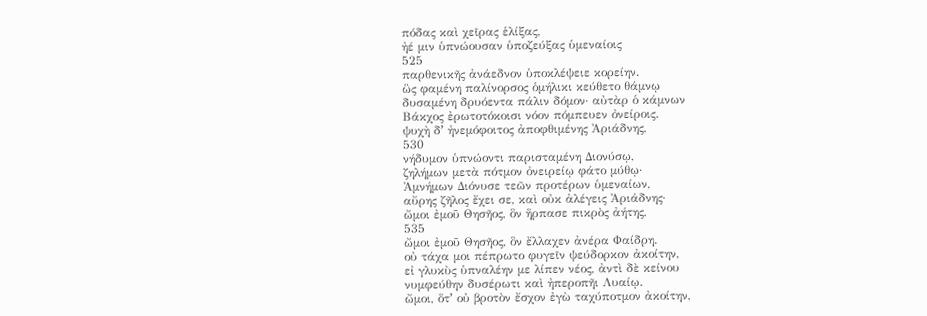πόδας καὶ χεῖρας ἑλίξας,
ἠέ μιν ὑπνώουσαν ὑποζεύξας ὑμεναίοις
525
παρθενικῆς ἀνάεδνον ὑποκλέψειε κορείην.
ὣς φαμένη παλίνορσος ὁμήλικι κεύθετο θάμνῳ
δυσαμένη δρυόεντα πάλιν δόμον· αὐτὰρ ὁ κάμνων
Βάκχος ἐρωτοτόκοισι νόον πόμπευεν ὀνείροις.
ψυχὴ δʼ ἠνεμόφοιτος ἀποφθιμένης Ἀριάδνης,
530
νήδυμον ὑπνώοντι παρισταμένη Διονύσῳ,
ζηλήμων μετὰ πότμον ὀνειρείῳ φάτο μύθῳ·
Ἀμνήμων Διόνυσε τεῶν προτέρων ὑμεναίων,
αὔρης ζῆλος ἔχει σε, καὶ οὐκ ἀλέγεις Ἀριάδνης·
ὤμοι ἐμοῦ Θησῆος, ὃν ἥρπασε πικρὸς ἀήτης,
535
ὤμοι ἐμοῦ Θησῆος, ὃν ἔλλαχεν ἀνέρα Φαίδρη.
οὐ τάχα μοι πέπρωτο φυγεῖν ψεύδορκον ἀκοίτην,
εἰ γλυκὺς ὑπναλέην με λίπεν νέος, ἀντὶ δὲ κείνου
νυμφεύθην δυσέρωτι καὶ ἠπεροπῆι Λυαίῳ.
ὤμοι, ὅτʼ οὐ βροτὸν ἔσχον ἐγὼ ταχύποτμον ἀκοίτην,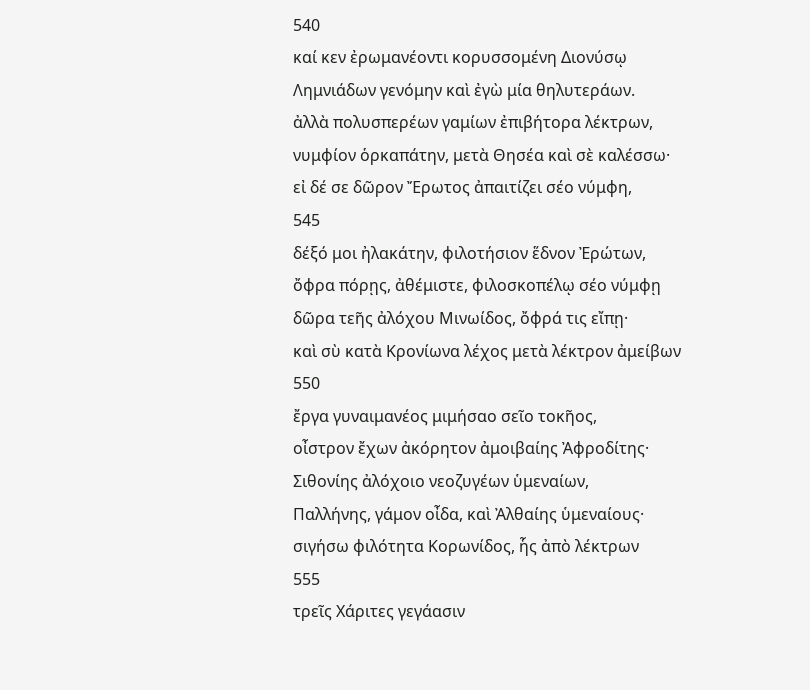540
καί κεν ἐρωμανέοντι κορυσσομένη Διονύσῳ
Λημνιάδων γενόμην καὶ ἐγὼ μία θηλυτεράων.
ἀλλὰ πολυσπερέων γαμίων ἐπιβήτορα λέκτρων,
νυμφίον ὁρκαπάτην, μετὰ Θησέα καὶ σὲ καλέσσω·
εἰ δέ σε δῶρον Ἔρωτος ἀπαιτίζει σέο νύμφη,
545
δέξό μοι ἠλακάτην, φιλοτήσιον ἕδνον Ἐρώτων,
ὄφρα πόρῃς, ἀθέμιστε, φιλοσκοπέλῳ σέο νύμφῃ
δῶρα τεῆς ἀλόχου Μινωίδος, ὄφρά τις εἴπῃ·
καὶ σὺ κατὰ Κρονίωνα λέχος μετὰ λέκτρον ἀμείβων
550
ἔργα γυναιμανέος μιμήσαο σεῖο τοκῆος,
οἶστρον ἔχων ἀκόρητον ἀμοιβαίης Ἀφροδίτης·
Σιθονίης ἀλόχοιο νεοζυγέων ὑμεναίων,
Παλλήνης, γάμον οἶδα, καὶ Ἀλθαίης ὑμεναίους·
σιγήσω φιλότητα Κορωνίδος, ἧς ἀπὸ λέκτρων
555
τρεῖς Χάριτες γεγάασιν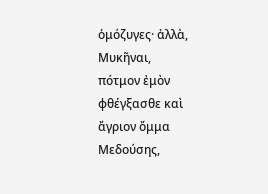ὁμόζυγες· ἀλλὰ, Μυκῆναι,
πότμον ἐμὸν φθέγξασθε καὶ ἄγριον ὄμμα Μεδούσης,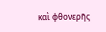καὶ φθονερῆς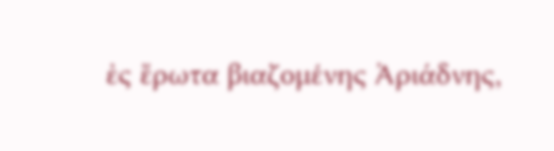ἐς ἔρωτα βιαζομένης Ἀριάδνης,